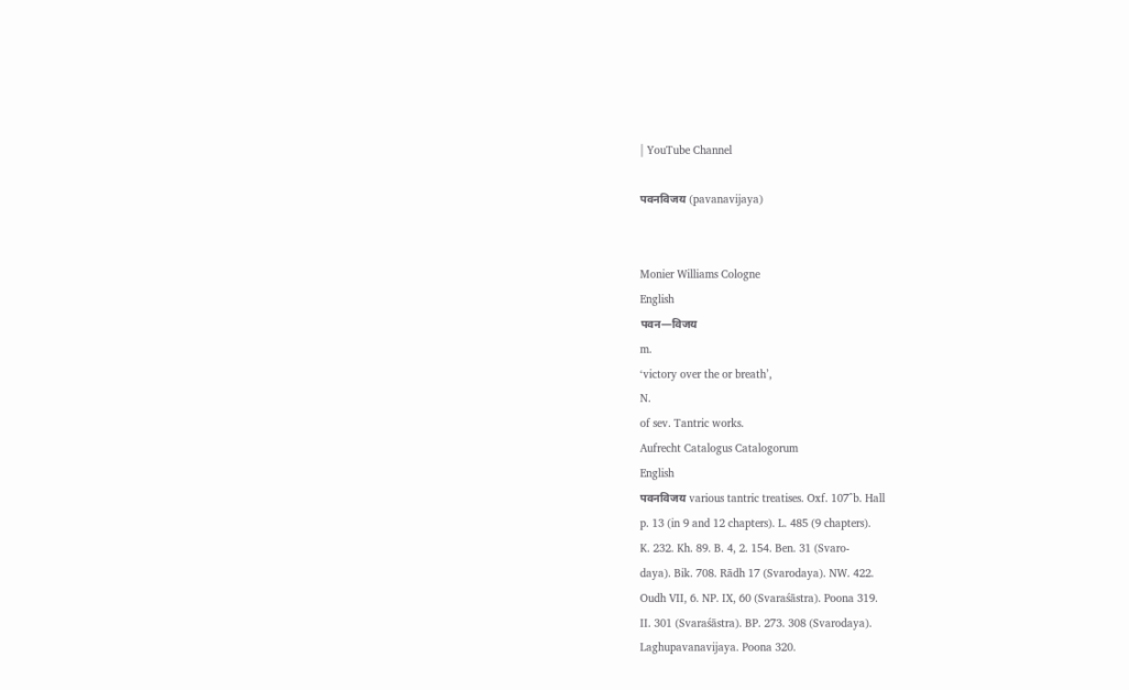| YouTube Channel

पवनविजय (pavanavijaya)


Monier Williams Cologne
English
पवन—विजय
m.
‘victory over the or breath’,
N.
of sev. Tantric works.
Aufrecht Catalogus Catalogorum
English
पवनविजय various tantric treatises. Oxf. 107^b. Hall
p. 13 (in 9 and 12 chapters). L. 485 (9 chapters).
K. 232. Kh. 89. B. 4, 2. 154. Ben. 31 (Svaro-
daya). Bik. 708. Rādh 17 (Svarodaya). NW. 422.
Oudh VII, 6. NP. IX, 60 (Svaraśāstra). Poona 319.
II. 301 (Svaraśāstra). BP. 273. 308 (Svarodaya).
Laghupavanavijaya. Poona 320.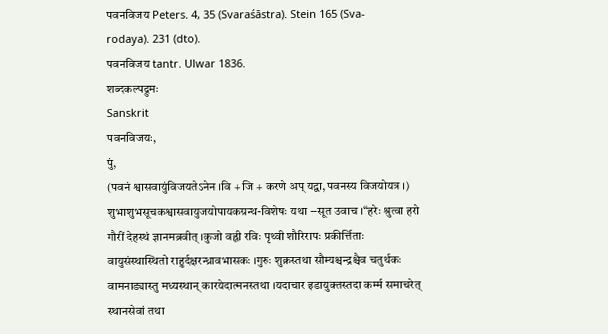पवनविजय Peters. 4, 35 (Svaraśāstra). Stein 165 (Sva-
rodaya). 231 (dto).
पवनविजय tantr. Ulwar 1836.
शब्दकल्पद्रुमः
Sanskrit
पवनविजयः,
पुं,
(पवनं श्वासवायुंविजयतेऽनेन ।वि + जि + करणे अप् यद्वा, पवनस्य विजयोयत्र ।) शुभाशुभसूचकश्वासवायुजयोपायकग्रन्थ-विशेषः यथा --सूत उवाच ।“हरेः श्रुत्वा हरो गौरीं देहस्थं ज्ञानमब्रवीत् ।कुजो वह्नी रविः पृथ्वी शौरिरापः प्रकीर्त्तिताः
वायुसंस्थास्थितो राहुर्दक्षरन्ध्रावभासकः ।गुरुः शुक्रस्तथा सौम्यश्चन्द्रश्चैव चतुर्थकः
वामनाड्यास्तु मध्यस्थान् कारयेदात्मनस्तथा ।यदाचार इडायुक्तस्तदा कर्म्म समाचरेत्
स्थानसेवां तथा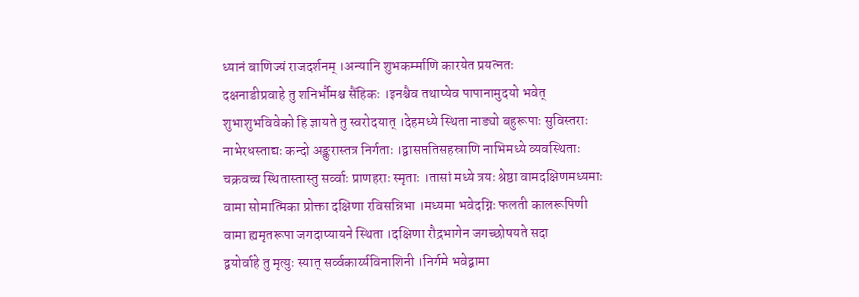ध्यानं बाणिज्यं राजदर्शनम् ।अन्यानि शुभकर्म्माणि कारयेत प्रयत्नतः
दक्षनाडीप्रवाहे तु शनिर्भौमश्च सैंहिकः ।इनश्चैव तथाप्येव पापानामुदयो भवेत्
शुभाशुभविवेको हि ज्ञायते तु स्वरोदयात् ।देहमध्ये स्थिता नाड्यो बहुरूपाः सुविस्तराः
नाभेरधस्ताद्यः कन्दो अङ्कुरास्तत्र निर्गताः ।द्वासप्ततिसहस्राणि नाभिमध्ये व्यवस्थिताः
चक्रवच्च स्थितास्तास्तु सर्व्वाः प्राणहराः स्मृताः ।तासां मध्ये त्रयः श्रेष्ठा वामदक्षिणमध्यमाः
वामा सोमात्मिका प्रोक्ता दक्षिणा रविसन्निभा ।मध्यमा भवेदग्निः फलती कालरूपिणी
वामा ह्यमृतरूपा जगदाप्यायने स्थिता ।दक्षिणा रौद्रभागेन जगच्छोषयते सदा
द्वयोर्वाहे तु मृत्युः स्यात् सर्व्वकार्य्यविनाशिनी ।निर्गमे भवेद्बामा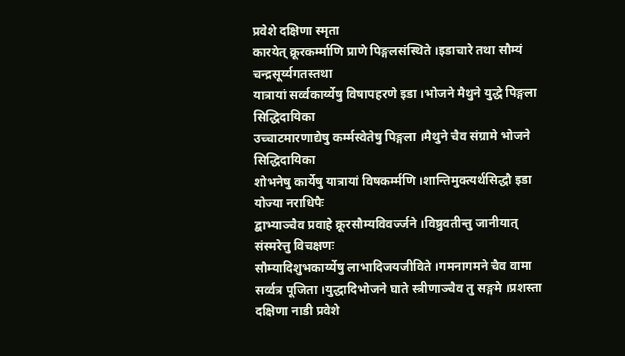प्रवेशे दक्षिणा स्मृता
कारयेत् क्रूरकर्म्माणि प्राणे पिङ्गलसंस्थिते ।इडाचारे तथा सौम्यं चन्द्रसूर्य्यगतस्तथा
यात्रायां सर्व्वकार्य्येषु विषापहरणे इडा ।भोजने मैथुने युद्धे पिङ्गला सिद्धिदायिका
उच्चाटमारणाद्येषु कर्म्मस्वेतेषु पिङ्गला ।मैथुने चैव संग्रामे भोजने सिद्धिदायिका
शोभनेषु कार्येषु यात्रायां विषकर्म्मणि ।शान्तिमुक्त्यर्थसिद्धौ इडा योज्या नराधिपैः
द्बाभ्याञ्चैव प्रवाहे क्रूरसौम्यविवर्ज्जने ।विष्रुवतीन्तु जानीयात् संस्मरेत्तु विचक्षणः
सौम्यादिशुभकार्य्येषु लाभादिजयजीविते ।गमनागमने चैव वामा सर्व्वत्र पूजिता ।युद्धादिभोजने घाते स्त्रीणाञ्चैव तु सङ्गमे ।प्रशस्ता दक्षिणा नाडी प्रवेशे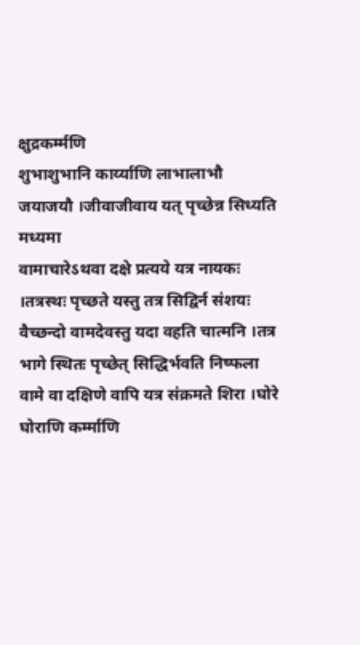क्षुद्रकर्म्मणि
शुभाशुभानि कार्य्याणि लाभालाभौ जयाजयौ ।जीवाजीवाय यत् पृच्छेन्न सिध्यति मध्यमा
वामाचारेऽथवा दक्षे प्रत्यये यत्र नायकः ।तत्रस्थः पृच्छते यस्तु तत्र सिद्विर्न संशयः
वैच्छन्दो वामदेवस्तु यदा वहति चात्मनि ।तत्र भागे स्थितः पृच्छेत् सिद्धिर्भवति निष्फला
वामे वा दक्षिणे वापि यत्र संक्रमते शिरा ।घोरे घोराणि कर्म्माणि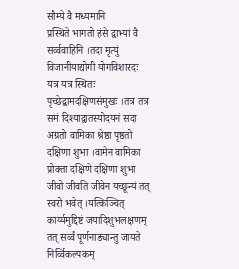सौम्ये वै मध्यमानि
प्रस्थिते भागतो हंसे द्वाभ्यां वै सर्व्ववाहिनि ।तदा मृत्युं विजानीयाद्योगी योगविशारदः
यत्र यत्र स्थितः पृच्छेद्बामदक्षिणसंमुखः ।तत्र तत्र समं दिश्याद्वातस्योदयनं सदा
अग्रतो वामिका श्रेष्ठा पृष्ठतो दक्षिणा शुभा ।वामेन वामिका प्रोक्ता दक्षिणे दक्षिणा शुभा
जीवो जीवति जीवेन यच्छून्यं तत् स्वरो भवेत् ।यत्किञ्चित् कार्य्यमुद्दिष्टं जयादिशुभलक्षणम्
तत् सर्व्वं पूर्णनाड्यान्तु जायते निर्व्विकल्पकम्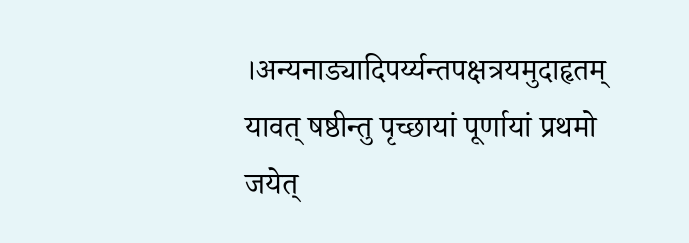।अन्यनाड्यादिपर्य्यन्तपक्षत्रयमुदाहृतम्
यावत् षष्ठीन्तु पृच्छायां पूर्णायां प्रथमो जयेत्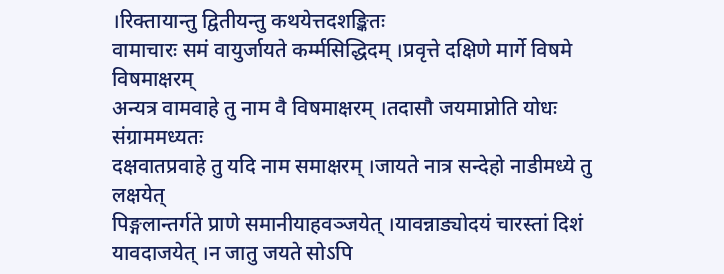।रिक्तायान्तु द्वितीयन्तु कथयेत्तदशङ्कितः
वामाचारः समं वायुर्जायते कर्म्मसिद्धिदम् ।प्रवृत्ते दक्षिणे मार्गे विषमे विषमाक्षरम्
अन्यत्र वामवाहे तु नाम वै विषमाक्षरम् ।तदासौ जयमाप्नोति योधः संग्राममध्यतः
दक्षवातप्रवाहे तु यदि नाम समाक्षरम् ।जायते नात्र सन्देहो नाडीमध्ये तु लक्षयेत्
पिङ्गलान्तर्गते प्राणे समानीयाहवञ्जयेत् ।यावन्नाड्योदयं चारस्तां दिशं यावदाजयेत् ।न जातु जयते सोऽपि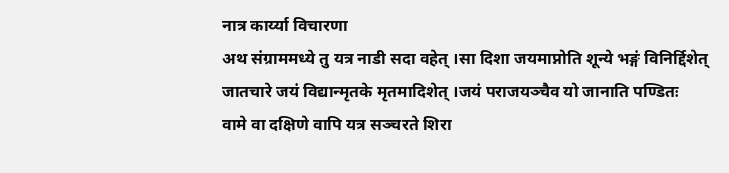नात्र कार्य्या विचारणा
अथ संग्राममध्ये तु यत्र नाडी सदा वहेत् ।सा दिशा जयमाप्नोति शून्ये भङ्गं विनिर्द्दिशेत्
जातचारे जयं विद्यान्मृतके मृतमादिशेत् ।जयं पराजयञ्चैव यो जानाति पण्डितः
वामे वा दक्षिणे वापि यत्र सञ्चरते शिरा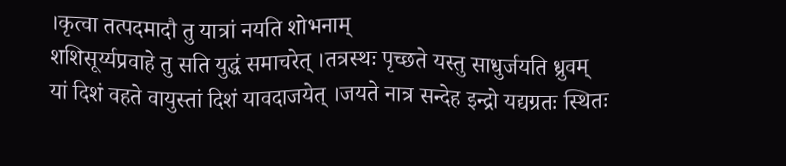।कृत्वा तत्पदमादौ तु यात्रां नयति शोभनाम्
शशिसूर्य्यप्रवाहे तु सति युद्धं समाचरेत् ।तत्रस्थः पृच्छते यस्तु साधुर्जयति ध्रुवम्
यां दिशं वहते वायुस्तां दिशं यावदाजयेत् ।जयते नात्र सन्देह इन्द्रो यद्यग्रतः स्थितः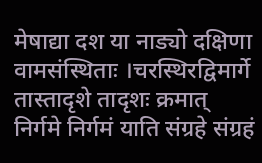मेषाद्या दश या नाड्यो दक्षिणा वामसंस्थिताः ।चरस्थिरद्विमार्गे तास्तादृशे तादृशः क्रमात्
निर्गमे निर्गमं याति संग्रहे संग्रहं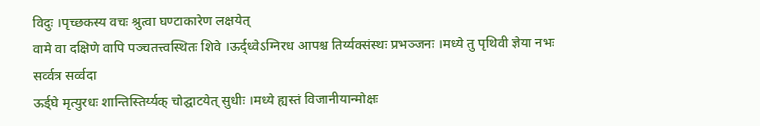विदुः ।पृच्छकस्य वचः श्रुत्वा घण्टाकारेण लक्षयेत्
वामे वा दक्षिणे वापि पञ्चतत्त्वस्थितः शिवे ।ऊर्द्ध्वेऽग्निरध आपश्च तिर्य्यक्संस्थः प्रभञ्जनः ।मध्ये तु पृथिवी ज्ञेया नभः सर्व्वत्र सर्व्वदा
ऊर्ड्घे मृत्युरधः शान्तिस्तिर्य्यक् चोद्घाटयेत् सुधीः ।मध्ये ह्यस्तं विजानीयान्मोक्षः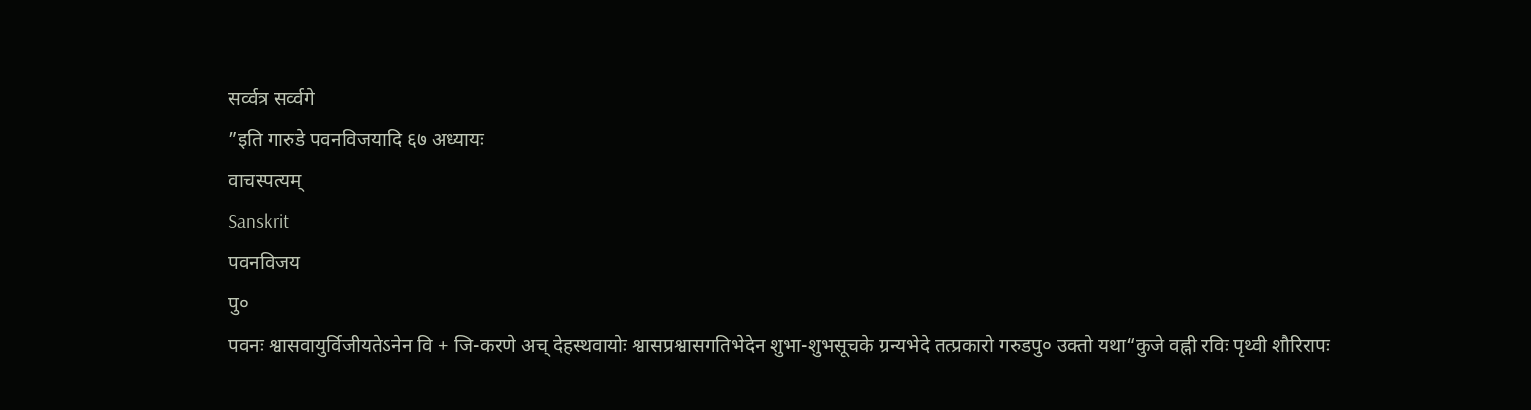सर्व्वत्र सर्व्वगे
”इति गारुडे पवनविजयादि ६७ अध्यायः
वाचस्पत्यम्
Sanskrit
पवनविजय
पु०
पवनः श्वासवायुर्विजीयतेऽनेन वि + जि-करणे अच् देहस्थवायोः श्वासप्रश्वासगतिभेदेन शुभा-शुभसूचके ग्रन्यभेदे तत्प्रकारो गरुडपु० उक्तो यथा“कुजे वह्नी रविः पृथ्वी शौरिरापः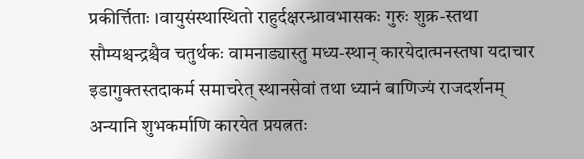प्रकीर्त्तिताः ।वायुसंस्थास्थितो राहुर्दक्षरन्ध्रावभासकः गुरुः शुक्र-स्तथा सौम्यश्चन्द्रश्चैव चतुर्थकः वामनाड्यास्तु मध्य-स्थान् कारयेदात्मनस्तषा यदाचार इडागुक्तस्तदाकर्म समाचरेत् स्थानसेवां तथा ध्यानं बाणिज्यं राजदर्शनम् अन्यानि शुभकर्माणि कारयेत प्रयत्नतः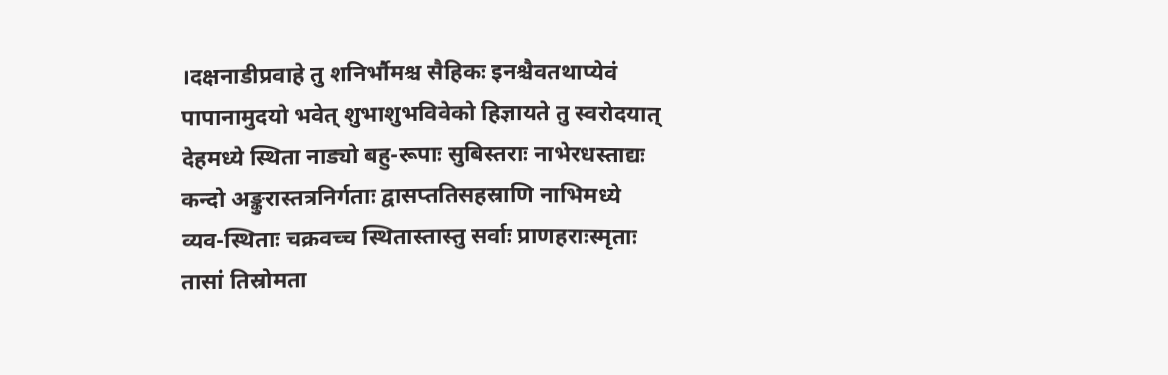।दक्षनाडीप्रवाहे तु शनिर्भौमश्च सैहिकः इनश्चैवतथाप्येवं पापानामुदयो भवेत् शुभाशुभविवेको हिज्ञायते तु स्वरोदयात् देहमध्ये स्थिता नाड्यो बहु-रूपाः सुबिस्तराः नाभेरधस्ताद्यः कन्दो अङ्कुरास्तत्रनिर्गताः द्वासप्ततिसहस्राणि नाभिमध्ये व्यव-स्थिताः चक्रवच्च स्थितास्तास्तु सर्वाः प्राणहराःस्मृताः तासां तिस्रोमता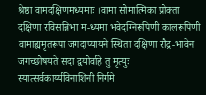श्रेष्ठा वामदक्षिणमध्यमाः ।वामा सोमात्मिका प्रोक्ता दक्षिणा रविसन्निभा म-ध्यमा भवेदग्निरूपिणी कालरूपिणी वामाह्यमृतरूपा जगदाप्यायने स्थिता दक्षिणा रौद्र-भावेन जगच्छोषयते सदा द्वयोर्वाहे तु मृत्युः स्यात्सर्वकार्य्यविनाशिनी निर्गमे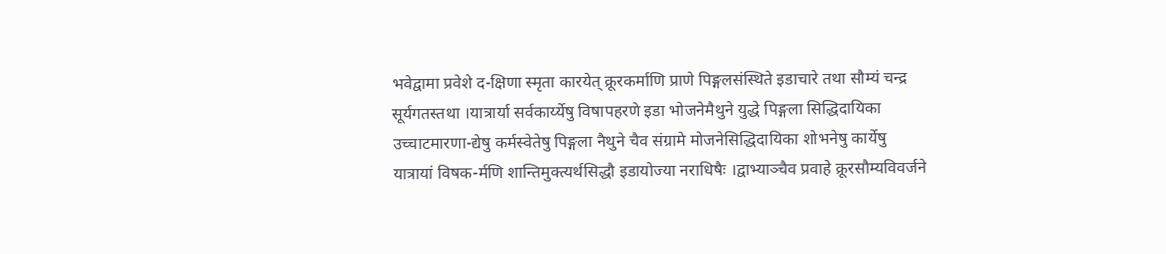भवेद्वामा प्रवेशे द-क्षिणा स्मृता कारयेत् क्रूरकर्माणि प्राणे पिङ्गलसंस्थिते इडाचारे तथा सौम्यं चन्द्र सूर्यगतस्तथा ।यात्रार्या सर्वकार्य्येषु विषापहरणे इडा भोजनेमैथुने युद्धे पिङ्गला सिद्धिदायिका उच्चाटमारणा-द्येषु कर्मस्वेतेषु पिङ्गला नैथुने चैव संग्रामे मोजनेसिद्धिदायिका शोभनेषु कार्येषु यात्रायां विषक-र्मणि शान्तिमुक्त्यर्थसिद्धौ इडायोज्या नराधिषैः ।द्वाभ्याञ्चैव प्रवाहे क्रूरसौम्यविवर्जने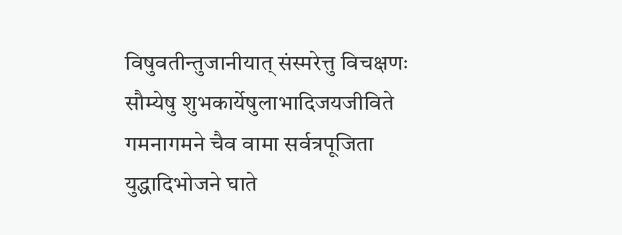विषुवतीन्तुजानीयात् संस्मरेत्तु विचक्षणः सौम्येषु शुभकार्येषुलाभादिजयजीविते गमनागमने चैव वामा सर्वत्रपूजिता युद्धादिभोजने घाते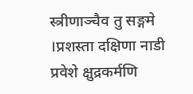स्त्रीणाञ्चैव तु सङ्गमे ।प्रशस्ता दक्षिणा नाडी प्रवेशे क्षुद्रकर्मणि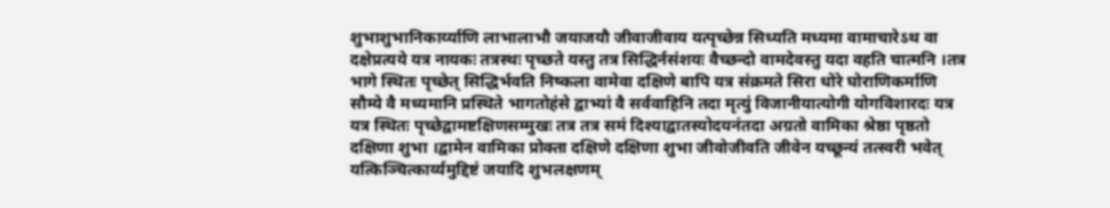शुभाशुभानिकार्य्याणि लाभालाभौ जयाजयौ जीवाजीवाय यत्पृच्छेन्न सिध्यति मध्यमा वामाचारेऽथ वा दक्षेप्रत्यये यत्र नायकः तत्रस्थः पृच्छते यस्तु तत्र सिद्धिर्नसंशयः वैच्छन्दो वामदेवस्तु यदा वहति चात्मनि ।तत्र भागे स्थितः पृच्छेत् सिद्धिर्भवति निष्कला वामेवा दक्षिणे बापि यत्र संक्रमते सिरा धोरे घोराणिकर्माणि सौम्ये वै मध्यमानि प्रस्थिते भागतोहंसे द्वाभ्यां वै सर्ववाहिनि तदा मृत्युं विजानीयात्योगी योगविशारदः यत्र यत्र स्थितः पृच्छेद्वामष्टक्षिणसम्मुखः तत्र तत्र समं दिश्याद्वातस्योदयनंतदा अग्रतो वामिका श्रेष्ठा पृष्ठतो दक्षिणा शुभा ।द्वामेन वामिका प्रोक्ता दक्षिणे दक्षिणा शुभा जीवोजीवति जीवेन यच्छून्यं तत्स्वरी भवेत् यत्किञ्चित्कार्य्यमुद्दिष्टं जयादि शुभलक्षणम्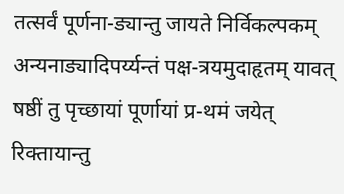तत्सर्वं पूर्णना-ड्यान्तु जायते निर्विकल्पकम् अन्यनाड्यादिपर्य्यन्तं पक्ष-त्रयमुदाहृतम् यावत् षष्ठीं तु पृच्छायां पूर्णायां प्र-थमं जयेत् रिक्तायान्तु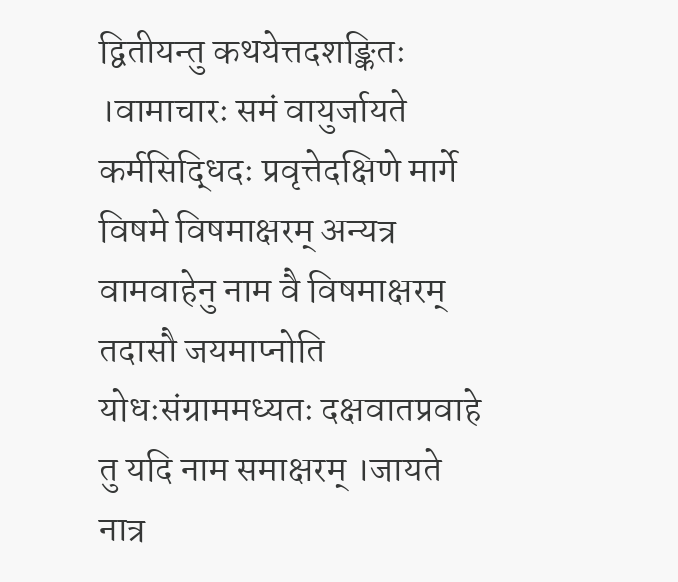द्वितीयन्तु कथयेत्तदशङ्कितः ।वामाचारः समं वायुर्जायते कर्मसिद्धिदः प्रवृत्तेदक्षिणे मार्गे विषमे विषमाक्षरम् अन्यत्र वामवाहेनु नाम वै विषमाक्षरम् तदासौ जयमाप्नोति योधःसंग्राममध्यतः दक्षवातप्रवाहे तु यदि नाम समाक्षरम् ।जायते नात्र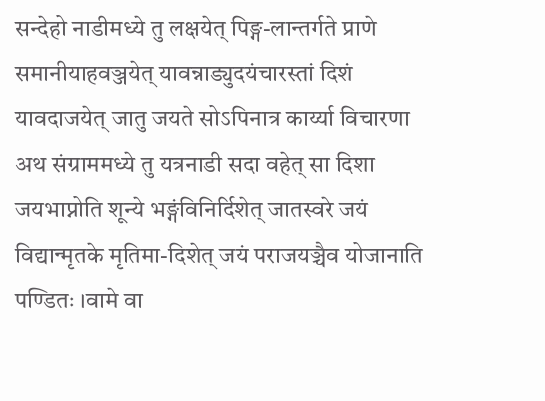सन्देहो नाडीमध्ये तु लक्षयेत् पिङ्ग-लान्तर्गते प्राणे समानीयाहवञ्जयेत् यावन्नाड्युदयंचारस्तां दिशं यावदाजयेत् जातु जयते सोऽपिनात्र कार्य्या विचारणा अथ संग्राममध्ये तु यत्रनाडी सदा वहेत् सा दिशा जयभाप्नोति शून्ये भङ्गंविनिर्दिशेत् जातस्वरे जयं विद्यान्मृतके मृतिमा-दिशेत् जयं पराजयञ्चैव योजानाति पण्डितः ।वामे वा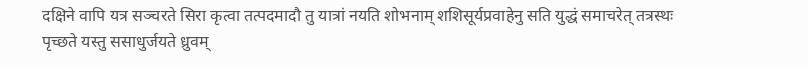दक्षिने वापि यत्र सञ्चरते सिरा कृत्वा तत्पदमादौ तु यात्रां नयति शोभनाम् शशिसूर्यप्रवाहेनु सति युद्धं समाचरेत् तत्रस्थः पृच्छते यस्तु ससाधुर्जयते ध्रुवम्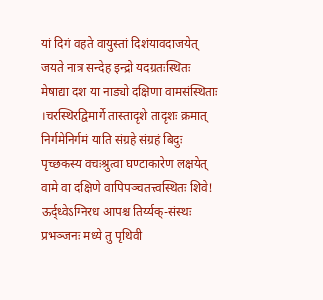यां दिगं वहते वायुस्तां दिशंयावदाजयेत् जयते नात्र सन्देह इन्द्रो यदग्रतःस्थितः मेषाद्या दश या नाड्यो दक्षिणा वामसंस्थिताः ।चरस्थिरद्विमार्गे तास्तादृशे तादृशः क्रमात् निर्गमेनिर्गमं याति संग्रहे संग्रहं बिदुः पृच्छकस्य वचःश्रुत्वा घण्टाकारेण लक्षयेत् वामे वा दक्षिणे वापिपञ्चतत्त्वस्थितः शिवे! ऊर्द्ध्वेऽग्निरध आपश्च तिर्य्यक्-संस्थः प्रभञ्जनः मध्ये तु पृथिवी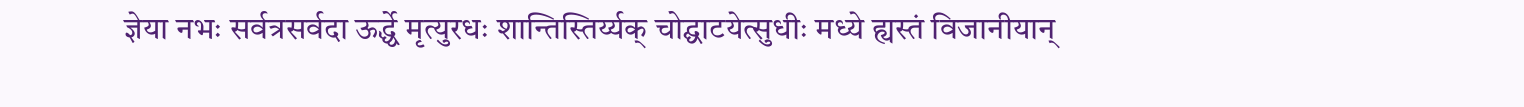ज्ञेया नभः सर्वत्रसर्वदा ऊर्द्ध्वे मृत्युरधः शान्तिस्तिर्य्यक् चोद्घाटयेत्सुधीः मध्ये ह्यस्तं विजानीयान्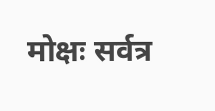मोक्षः सर्वत्र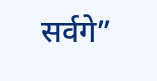सर्वगे”